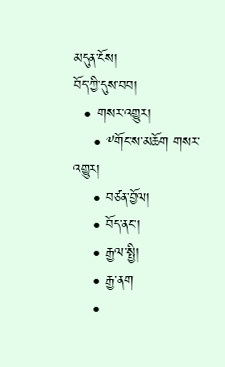མདུན་ངོས།
བོད་ཀྱི་དུས་བབ།
  • གསར་འགྱུར།
    • ༸གོང་ས་མཆོག གསར་འགྱུར།
    • བཙན་བྱོལ།
    • བོད་ནང་།
    • རྒྱལ་སྤྱི།
    • རྒྱ་ནག
    •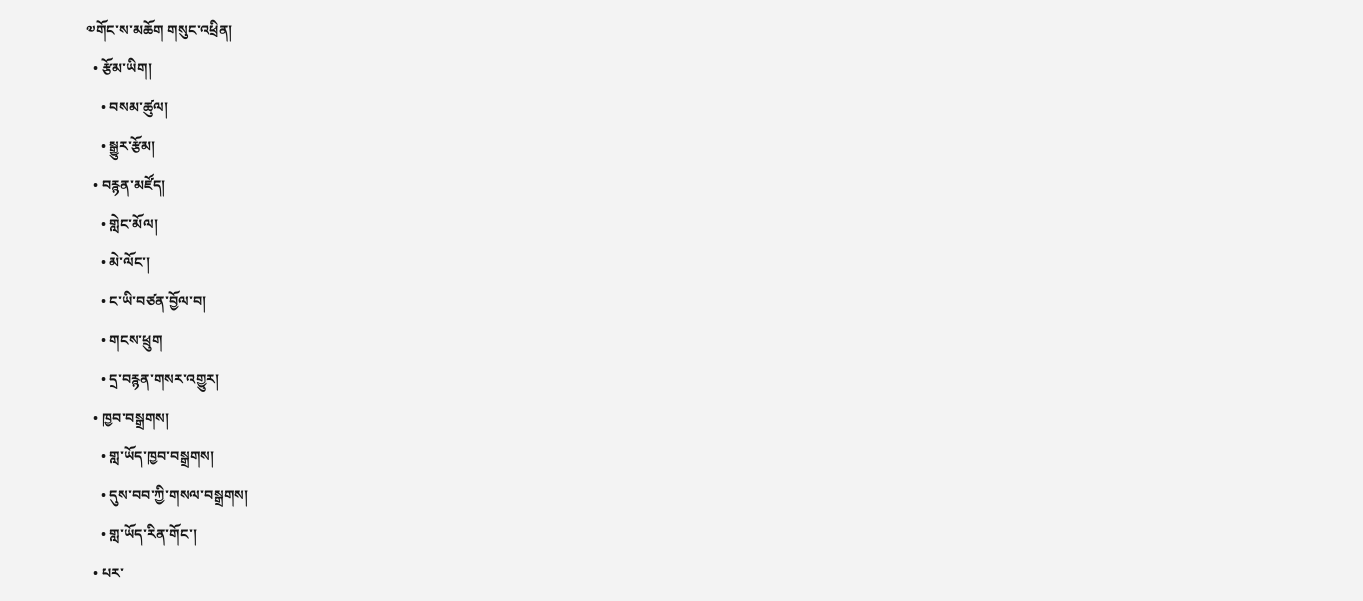༧གོང་ས་མཆོག གསུང་འཕྲིན།
  • རྩོམ་ཡིག།
    • བསམ་ཚུལ།
    • སྒྱུར་རྩོམ།
  • བརྙན་མཛོད།
    • གླེང་མོལ།
    • མེ་ལོང་།
    • ང་ཡི་བཙན་བྱོལ་བ།
    • གངས་ཕྲུག
    • དྲ་བརྙན་གསར་འགྱུར།
  • ཁྱབ་བསྒྲགས།
    • གླ་ཡོད་ཁྱབ་བསྒྲགས།
    • དུས་བབ་ཀྱི་གསལ་བསྒྲགས།
    • གླ་ཡོད་རིན་གོང་།
  • པར་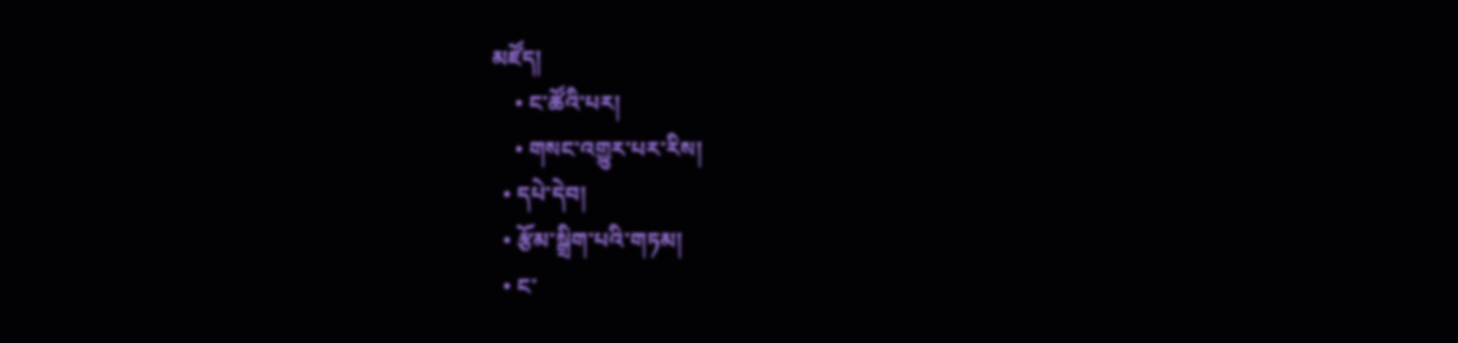མཛོད།
    • ང་ཚོའི་པར།
    • གསང་འགྱུར་པར་རིས།
  • དཔེ་དེབ།
  • རྩོམ་སྒྲིག་པའི་གཏམ།
  • ང་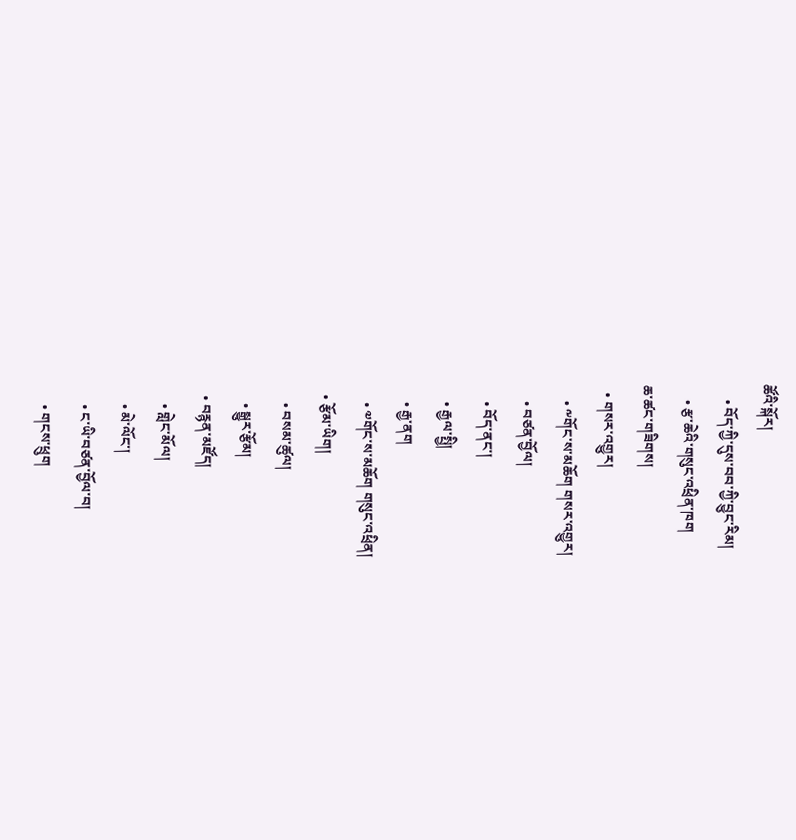ཚོའི་སྐོར།
    • བོད་ཀྱི་དུས་བབ་ཀྱི་བྱུང་རིམ།
    • རྩ་ཆེའི་གསུང་འཕྲིན་ཁག
ཆ་ཚང་གཟིགས།
  • གསར་འགྱུར།
    • ༸གོང་ས་མཆོག གསར་འགྱུར།
    • བཙན་བྱོལ།
    • བོད་ནང་།
    • རྒྱལ་སྤྱི།
    • རྒྱ་ནག
    • ༧གོང་ས་མཆོག གསུང་འཕྲིན།
  • རྩོམ་ཡིག།
    • བསམ་ཚུལ།
    • སྒྱུར་རྩོམ།
  • བརྙན་མཛོད།
    • གླེང་མོལ།
    • མེ་ལོང་།
    • ང་ཡི་བཙན་བྱོལ་བ།
    • གངས་ཕྲུག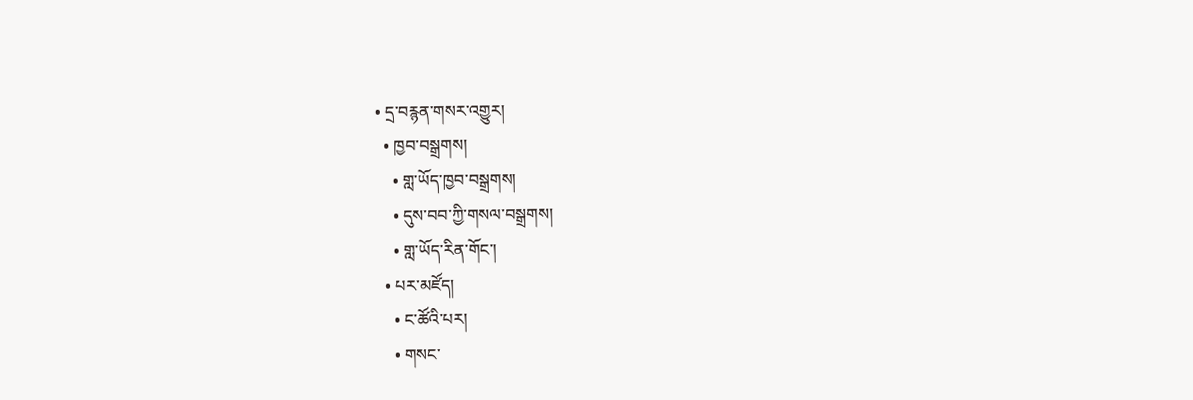• དྲ་བརྙན་གསར་འགྱུར།
  • ཁྱབ་བསྒྲགས།
    • གླ་ཡོད་ཁྱབ་བསྒྲགས།
    • དུས་བབ་ཀྱི་གསལ་བསྒྲགས།
    • གླ་ཡོད་རིན་གོང་།
  • པར་མཛོད།
    • ང་ཚོའི་པར།
    • གསང་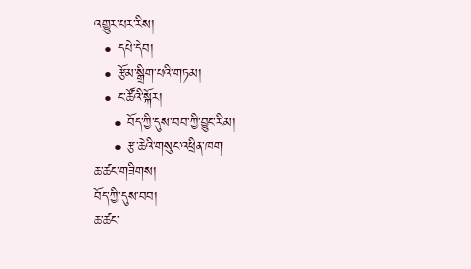འགྱུར་པར་རིས།
  • དཔེ་དེབ།
  • རྩོམ་སྒྲིག་པའི་གཏམ།
  • ང་ཚོའི་སྐོར།
    • བོད་ཀྱི་དུས་བབ་ཀྱི་བྱུང་རིམ།
    • རྩ་ཆེའི་གསུང་འཕྲིན་ཁག
ཆ་ཚང་གཟིགས།
བོད་ཀྱི་དུས་བབ།
ཆ་ཚང་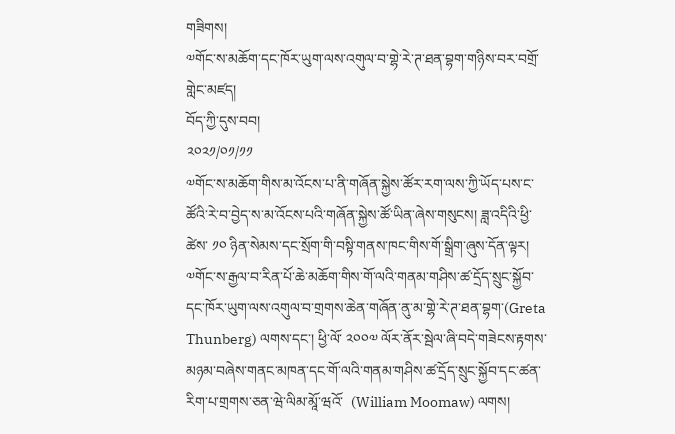གཟིགས།
༧གོང་ས་མཆོག་དང་ཁོར་ཡུག་ལས་འགུལ་བ་གྷེ་རེ་ཊ་ཐན་བྷག་གཉིས་བར་བགྲོ་གླེང་མཛད།
བོད་ཀྱི་དུས་བབ།
༢༠༢༡/༠༡/༡༡
༧གོང་ས་མཆོག་གིས་མ་འོངས་པ་ནི་གཞོན་སྐྱེས་ཚོར་རག་ལས་ཀྱི་ཡོད་པས་ང་ཚོའི་རེ་བ་བྱེད་ས་མ་འོངས་པའི་གཞོན་སྐྱེས་ཚོ་ཡིན་ཞེས་གསུངས། ཟླ་འདིའི་ཕྱི་ཚེས་ ༡༠ ཉིན་སེམས་དང་སྲོག་གི་བསྟི་གནས་ཁང་གིས་གོ་སྒྲིག་ཞུས་དོན་ལྟར། ༧གོང་ས་རྒྱལ་བ་རིན་པོ་ཆེ་མཆོག་གིས་གོ་ལའི་གནམ་གཤིས་ཚ་དྲོད་སྲུང་སྐྱོབ་དང་ཁོར་ཡུག་ལས་འགུལ་བ་གྲགས་ཆེན་གཞོན་ནུ་མ་གྷེ་རེ་ཊ་ཐན་བྷག་(Greta Thunberg) ལགས་དང་། ཕྱི་ལོ་ ༢༠༠༧ ལོར་ནོར་སྦེལ་ཞི་བདེ་གཟེངས་རྟགས་མཉམ་བཞེས་གནང་མཁན་དང་གོ་ལའི་གནམ་གཤིས་ཚ་དྲོད་སྲུང་སྐྱོབ་དང་ཚན་རིག་པ་གྲགས་ཅན་ཝེ་ལིམ་མཱོ་ཝའོ་  (William Moomaw) ལགས།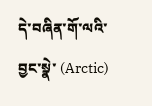དེ་བཞིན་གོ་ལའི་བྱང་སྣེ་ (Arctic)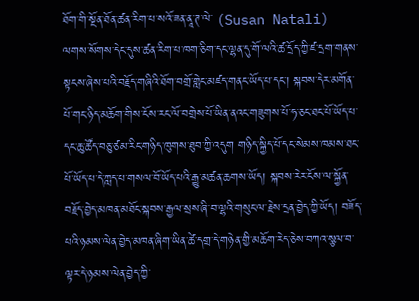ཐོག་གི་སྔོན་ཐོན་ཚན་རིག་པ་སའོ་ཟན་ནཱ་ཊ་ལེ་ (Susan Natali) ལགས་སོགས་དེང་དུས་ཚན་རིག་པ་ཁག་ཅིག་དང་ལྷན་དུ་གོ་ལའི་ཚ་དྲོད་ཀྱི་ཛ་དྲག་གནས་སྟངས་ཞེས་པའི་བརྗོད་གཞིའི་ཐོག་བགྲོ་གླེང་མཛད་གནང་ཡོད་པ་དང་། སྐབས་དེར་མགོན་པོ་གང་ཉིད་མཆོག་གིས་ངོས་རང་ལོ་བགྲེས་པོ་ཡིན་ནའང་གཟུགས་པོ་ཧ་ཅང་ཐང་པོ་ཡོད་པ་དང་ཆུ་ཚོད་བཅུ་ཙམ་རིང་གཉིད་ཁུགས་ཐུབ་ཀྱི་འདུག གཉིད་སྐྱིད་པོ་དང་སེམས་ཁམས་ཐང་པོ་ཡོད་པ་དེ་ཀླད་པ་གསལ་བོ་ཡོད་པའི་རྒྱུ་མཚན་ཆགས་ཡོད། སྐབས་རེར་ངོས་ལ་སྐྱོན་བརྗོད་བྱེད་མཁན་མཐོང་སྐབས་རྒྱལ་སྲས་ཞི་བ་ལྷའི་གསུང་ལ་རྗེས་དྲན་བྱེད་ཀྱི་ཡོད། བཟོད་པའི་ཉམས་ལེན་བྱེད་མཁན་ཞིག་ཡིན་ཚེ་དགྲ་དེ་གཉེན་གྱི་མཆོག་རེད་ཅེས་བཀའ་སྩལ་བ་ལྟར་དེ་ཉམས་ལེན་བྱེད་ཀྱི་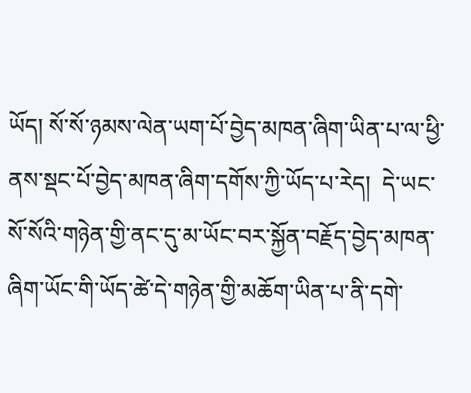ཡོད། སོ་སོ་ཉམས་ལེན་ཡག་པོ་བྱེད་མཁན་ཞིག་ཡིན་པ་ལ་ཕྱི་ནས་སྡང་པོ་བྱེད་མཁན་ཞིག་དགོས་ཀྱི་ཡོད་པ་རེད།  དེ་ཡང་སོ་སོའི་གཉེན་གྱི་ནང་དུ་མ་ཡོང་བར་སྐྱོན་བརྗོད་བྱེད་མཁན་ཞིག་ཡོང་གི་ཡོད་ཚེ་དེ་གཉེན་གྱི་མཆོག་ཡིན་པ་ནི་དགེ་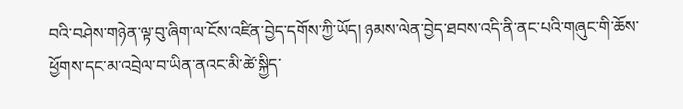བའི་བཤེས་གཉེན་ལྟ་བུ་ཞིག་ལ་ངོས་འཛིན་བྱེད་དགོས་ཀྱི་ཡོད། ཉམས་ལེན་བྱེད་ཐབས་འདི་ནི་ནང་པའི་གཞུང་གི་ཆོས་ཕྱོགས་དང་མ་འབྲེལ་བ་ཡིན་ནའང་མི་ཚེ་སྐྱིད་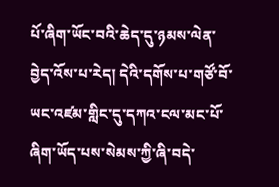པོ་ཞིག་ཡོང་བའི་ཆེད་དུ་ཉམས་ལེན་བྱེད་འོས་པ་རེད། དེའི་དགོས་པ་གཙོ་བོ་ཡང་འཛམ་གླིང་དུ་དཀའ་ངལ་མང་པོ་ཞིག་ཡོད་པས་སེམས་ཀྱི་ཞི་བདེ་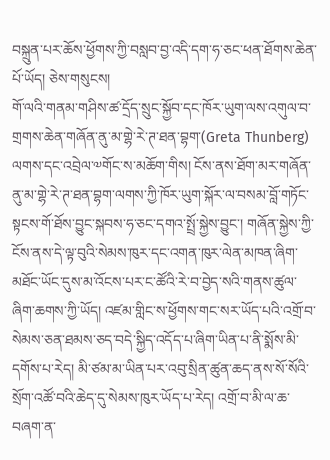བསྐྲུན་པར་ཆོས་ཕྱོགས་ཀྱི་བསླབ་བྱ་འདི་དག་ཧ་ཅང་ཕན་ཐོགས་ཆེན་པོ་ཡོད། ཅེས་གསུངས།
གོ་ལའི་གནམ་གཤིས་ཚ་དྲོད་སྲུང་སྐྱོབ་དང་ཁོར་ཡུག་ལས་འགུལ་བ་གྲགས་ཆེན་གཞོན་ནུ་མ་གྷེ་རེ་ཊ་ཐན་བྷག་(Greta Thunberg) ལགས་དང་འབྲེལ་༧གོང་ས་མཆོག་གིས། ངོས་ནས་ཐོག་མར་གཞོན་ནུ་མ་གྷེ་རེ་ཊ་ཐན་བྷག་ལགས་ཀྱི་ཁོར་ཡུག་སྐོར་ལ་བསམ་བློ་གཏོང་སྟངས་གོ་ཐོས་བྱུང་སྐབས་ཧ་ཅང་དགའ་སྤྲོ་སྐྱེས་བྱུང་། གཞོན་སྐྱེས་ཀྱི་ངོས་ནས་དེ་ལྟ་བུའི་སེམས་ཁུར་དང་འགན་ཁུར་ལེན་མཁན་ཞིག་མཐོང་ཡོང་དུས་མ་འོངས་པར་ང་ཚོའི་རེ་བ་བྱེད་སའི་གནས་ཚུལ་ཞིག་ཆགས་ཀྱི་ཡོད། འཛམ་གླིང་ས་ཕྱོགས་གང་སར་ཡོད་པའི་འགྲོ་བ་སེམས་ཅན་ཐམས་ཅད་བདེ་སྐྱིད་འདོད་པ་ཞིག་ཡིན་པ་ནི་སྨོས་མི་དགོས་པ་རེད། མི་ཙམ་མ་ཡིན་པར་འབུ་སྲིན་ཚུན་ཆད་ནས་སོ་སོའི་སྲོག་འཚོ་བའི་ཆེད་དུ་སེམས་ཁུར་ཡོད་པ་རེད། འགྲོ་བ་མི་ལ་ཆ་བཞག་ན་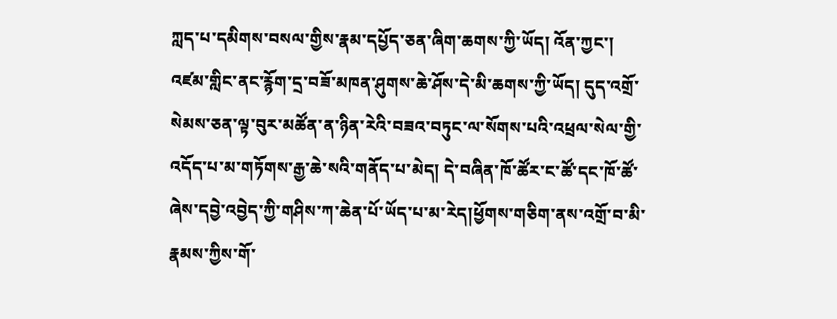ཀླད་པ་དམིགས་བསལ་གྱིས་རྣམ་དཔྱོད་ཅན་ཞིག་ཆགས་ཀྱི་ཡོད། འོན་ཀྱང་། འཛམ་གླིང་ནང་རྙོག་དྲ་བཟོ་མཁན་ཤུགས་ཆེ་ཤོས་དེ་མི་ཆགས་ཀྱི་ཡོད། དུད་འགྲོ་སེམས་ཅན་ལྟ་བུར་མཚོན་ན་ཉིན་རེའི་བཟའ་བཏུང་ལ་སོགས་པའི་འཕྲལ་སེལ་གྱི་འདོད་པ་མ་གཏོགས་རྒྱ་ཆེ་སའི་གནོད་པ་མེད། དེ་བཞིན་ཁོ་ཚོར་ང་ཚོ་དང་ཁོ་ཚོ་ཞེས་དབྱེ་འབྱེད་ཀྱི་གཤིས་ཀ་ཆེན་པོ་ཡོད་པ་མ་རེད།ཕྱོགས་གཅིག་ནས་འགྲོ་བ་མི་རྣམས་ཀྱིས་གོ་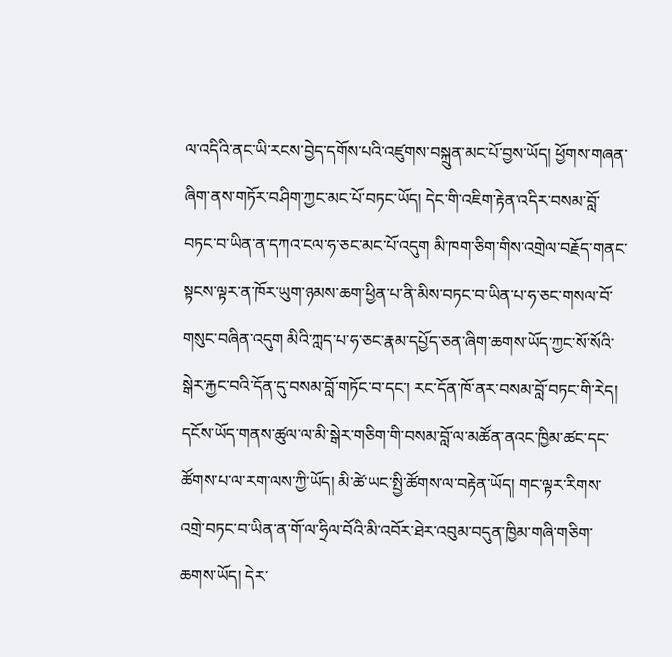ལ་འདིའི་ནང་ཡི་རངས་བྱེད་དགོས་པའི་འཛུགས་བསྐྲུན་མང་པོ་བྱས་ཡོད། ཕྱོགས་གཞན་ཞིག་ནས་གཏོར་བཤིག་ཀྱང་མང་པོ་བཏང་ཡོད། དེང་གི་འཇིག་རྟེན་འདིར་བསམ་བློ་བཏང་བ་ཡིན་ན་དཀའ་ངལ་ཧ་ཅང་མང་པོ་འདུག མི་ཁག་ཅིག་གིས་འགྲེལ་བརྗོད་གནང་སྟངས་ལྟར་ན་ཁོར་ཡུག་ཉམས་ཆག་ཕྱིན་པ་ནི་མིས་བཏང་བ་ཡིན་པ་ཧ་ཅང་གསལ་བོ་གསུང་བཞིན་འདུག མིའི་ཀླད་པ་ཧ་ཅང་རྣམ་དཔྱོད་ཅན་ཞིག་ཆགས་ཡོད་ཀྱང་སོ་སོའི་སྒེར་རྐྱང་བའི་དོན་དུ་བསམ་བློ་གཏོང་བ་དང་། རང་དོན་ཁོ་ནར་བསམ་བློ་བཏང་གི་རེད། དངོས་ཡོད་གནས་ཚུལ་ལ་མི་སྒེར་གཅིག་གི་བསམ་བློ་ལ་མཚོན་ནའང་ཁྱིམ་ཚང་དང་ཚོགས་པ་ལ་རག་ལས་ཀྱི་ཡོད། མི་ཚེ་ཡང་སྤྱི་ཚོགས་ལ་བརྟེན་ཡོད། གང་ལྟར་རིགས་འགྲེ་བཏང་བ་ཡིན་ན་གོ་ལ་ཧྲིལ་བོའི་མི་འབོར་ཐེར་འབུམ་བདུན་ཁྱིམ་གཞི་གཅིག་ཆགས་ཡོད། དེར་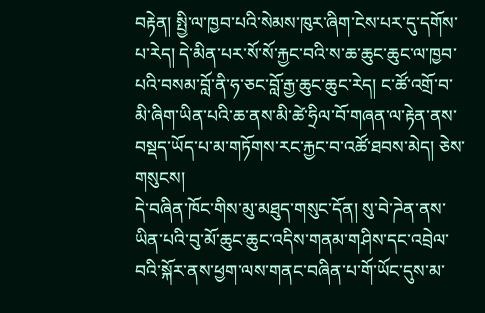བརྟེན། སྤྱི་ལ་ཁྱབ་པའི་སེམས་ཁུར་ཞིག་ངེས་པར་དུ་དགོས་པ་རེད། དེ་མིན་པར་སོ་སོ་རྐྱང་བའི་ས་ཆ་ཆུང་ཆུང་ལ་ཁྱབ་པའི་བསམ་བློ་ནི་ཧ་ཅང་བློ་རྒྱ་ཆུང་ཆུང་རེད། ང་ཚོ་འགྲོ་བ་མི་ཞིག་ཡིན་པའི་ཆ་ནས་མི་ཚེ་ཧྲིལ་བོ་གཞན་ལ་རྟེན་ནས་བསྡད་ཡོད་པ་མ་གཏོགས་རང་རྐྱང་བ་འཚོ་ཐབས་མེད། ཅེས་གསུངས།
དེ་བཞིན་ཁོང་གིས་མུ་མཐུད་གསུང་དོན། སུ་བེ་ཌེན་ནས་ཡིན་པའི་བུ་མོ་ཆུང་ཆུང་འདིས་གནམ་གཤིས་དང་འབྲེལ་བའི་སྐོར་ནས་ཕྱག་ལས་གནང་བཞིན་པ་གོ་ཡོང་དུས་མ་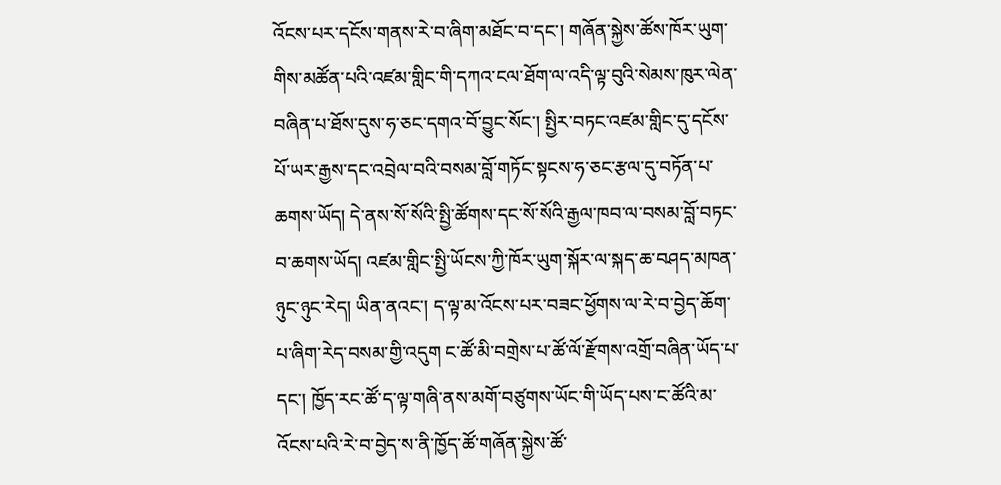འོངས་པར་དངོས་གནས་རེ་བ་ཞིག་མཐོང་བ་དང་། གཞོན་སྐྱེས་ཚོས་ཁོར་ཡུག་གིས་མཚོན་པའི་འཛམ་གླིང་གི་དཀའ་ངལ་ཐོག་ལ་འདི་ལྟ་བུའི་སེམས་ཁུར་ལེན་བཞིན་པ་ཐོས་དུས་ཧ་ཅང་དགའ་བོ་བྱུང་སོང་། སྤྱིར་བཏང་འཛམ་གླིང་དུ་དངོས་པོ་ཡར་རྒྱས་དང་འབྲེལ་བའི་བསམ་བློ་གཏོང་སྟངས་ཧ་ཅང་རྩལ་དུ་བཏོན་པ་ཆགས་ཡོད། དེ་ནས་སོ་སོའི་སྤྱི་ཚོགས་དང་སོ་སོའི་རྒྱལ་ཁབ་ལ་བསམ་བློ་བཏང་བ་ཆགས་ཡོད། འཛམ་གླིང་སྤྱི་ཡོངས་ཀྱི་ཁོར་ཡུག་སྐོར་ལ་སྐད་ཆ་བཤད་མཁན་ཉུང་ཉུང་རེད། ཡིན་ནའང་། ད་ལྟ་མ་འོངས་པར་བཟང་ཕྱོགས་ལ་རེ་བ་བྱེད་ཆོག་པ་ཞིག་རེད་བསམ་གྱི་འདུག ང་ཚོ་མི་བགྲེས་པ་ཚོ་ལོ་རྫོགས་འགྲོ་བཞིན་ཡོད་པ་དང་། ཁྱོད་རང་ཚོ་ད་ལྟ་གཞི་ནས་མགོ་བཙུགས་ཡོང་གི་ཡོད་པས་ང་ཚོའི་མ་འོངས་པའི་རེ་བ་བྱེད་ས་ནི་ཁྱོད་ཚོ་གཞོན་སྐྱེས་ཚོ་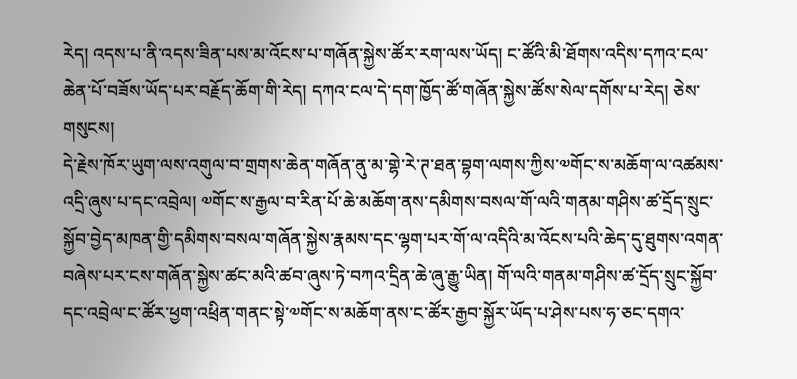རེད། འདས་པ་ནི་འདས་ཟིན་པས་མ་འོངས་པ་གཞོན་སྐྱེས་ཚོར་རག་ལས་ཡོད། ང་ཚོའི་མི་ཐོགས་འདིས་དཀའ་ངལ་ཆེན་པོ་བཟོས་ཡོད་པར་བརྗོད་ཆོག་གི་རེད། དཀའ་ངལ་དེ་དག་ཁྱོད་ཚོ་གཞོན་སྐྱེས་ཚོས་སེལ་དགོས་པ་རེད། ཅེས་གསུངས།
དེ་རྗེས་ཁོར་ཡུག་ལས་འགུལ་བ་གྲགས་ཆེན་གཞོན་ནུ་མ་གྷེ་རེ་ཊ་ཐན་བྷག་ལགས་ཀྱིས་༧གོང་ས་མཆོག་ལ་འཚམས་འདྲི་ཞུས་པ་དང་འབྲེལ། ༧གོང་ས་རྒྱལ་བ་རིན་པོ་ཆེ་མཆོག་ནས་དམིགས་བསལ་གོ་ལའི་གནམ་གཤིས་ཚ་དྲོད་སྲུང་སྐྱོབ་བྱེད་མཁན་གྱི་དམིགས་བསལ་གཞོན་སྐྱེས་རྣམས་དང་ལྷག་པར་གོ་ལ་འདིའི་མ་འོངས་པའི་ཆེད་དུ་ཐུགས་འགན་བཞེས་པར་ངས་གཞོན་སྐྱེས་ཚང་མའི་ཚབ་ཞུས་ཏེ་བཀའ་དྲིན་ཆེ་ཞུ་རྒྱུ་ཡིན། གོ་ལའི་གནམ་གཤིས་ཚ་དྲོད་སྲུང་སྐྱོབ་དང་འབྲེལ་ང་ཚོར་ཕྱག་འཕྲིན་གནང་སྟེ་༧གོང་ས་མཆོག་ནས་ང་ཚོར་རྒྱབ་སྐྱོར་ཡོད་པ་ཤེས་པས་ཧ་ཅང་དགའ་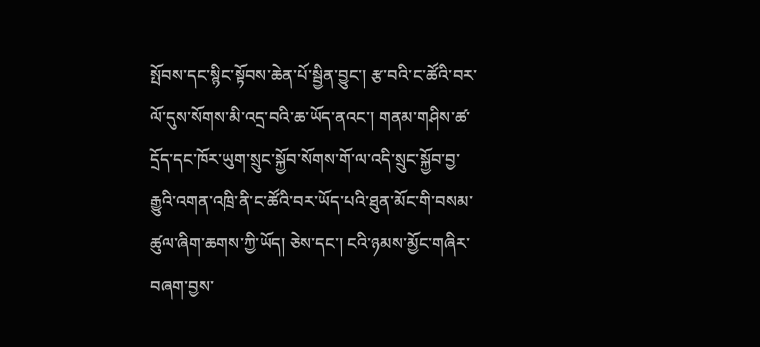སྤོབས་དང་སྙིང་སྟོབས་ཆེན་པོ་སྦྱིན་བྱུང་། རྩ་བའི་ང་ཚོའི་བར་ལོ་དུས་སོགས་མི་འདྲ་བའི་ཆ་ཡོད་ནའང་། གནམ་གཤིས་ཚ་དྲོད་དང་ཁོར་ཡུག་སྲུང་སྐྱོབ་སོགས་གོ་ལ་འདི་སྲུང་སྐྱོབ་བྱ་རྒྱུའི་འགན་འཁྲི་ནི་ང་ཚོའི་བར་ཡོད་པའི་ཐུན་མོང་གི་བསམ་ཚུལ་ཞིག་ཆགས་ཀྱི་ཡོད། ཅེས་དང་། ངའི་ཉམས་མྱོང་གཞིར་བཞག་བྱས་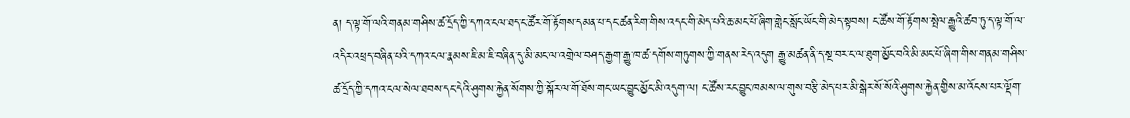ན། ད་ལྟ་གོ་ལའི་གནམ་གཤིས་ཚ་དྲོད་ཀྱི་དཀའ་ངལ་ཐད་ང་ཚོར་གོ་རྟོགས་དམན་པ་དང་ཚན་རིག་གིས་འདང་གི་མེད་པའི་ཆ་མང་པོ་ཞིག་གླེང་སློང་ཡོང་གི་མེད་སྟབས། ང་ཚོས་གོ་རྟོགས་སྤེལ་རྒྱུའི་ཚབ་ཏུ་ད་ལྟ་གོ་ལ་འདིར་འཕྲད་བཞིན་པའི་དཀའ་ངལ་རྣམས་ཇི་མ་ཇི་བཞིན་དུ་མི་མང་ལ་འགྲེལ་བཤད་རྒྱག་རྒྱུ་ཁ་ཚ་དགོས་གཏུགས་ཀྱི་གནས་རེད་འདུག རྒྱུ་མཚན་ནི་ད་སྔ་བར་ང་ལ་ཐུག་མྱོང་བའི་མི་མང་པོ་ཞིག་གིས་གནམ་གཤིས་ཚ་དྲོད་ཀྱི་དཀའ་ངལ་སེལ་ཐབས་དང་དེའི་ཤུགས་རྐྱེན་སོགས་ཀྱི་སྐོར་ལ་གོ་ཐོས་གང་ཡང་བྱུང་མྱོང་མི་འདུག་ལ། ང་ཚོས་རང་བྱུང་ཁམས་ལ་གུས་བརྩི་མེད་པར་མི་སྒེར་སོ་སོའི་ཤུགས་རྐྱེན་གྱིས་མ་འོངས་པར་ལྡོག་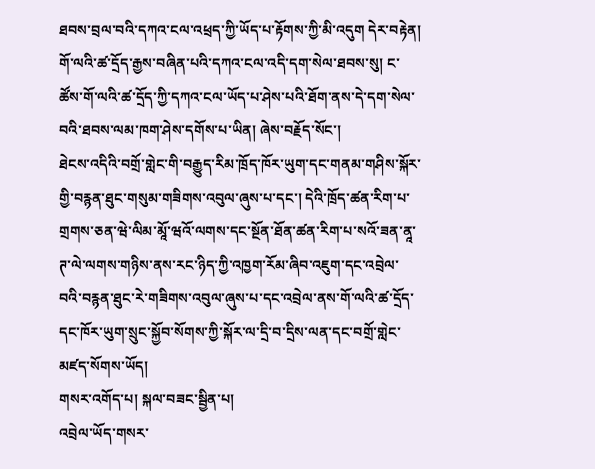ཐབས་བྲལ་བའི་དཀའ་ངལ་འཕྲད་ཀྱི་ཡོད་པ་རྟོགས་ཀྱི་མི་འདུག དེར་བརྟེན། གོ་ལའི་ཚ་དྲོད་རྒྱས་བཞིན་པའི་དཀའ་ངལ་འདི་དག་སེལ་ཐབས་སུ། ང་ཚོས་གོ་ལའི་ཚ་དྲོད་ཀྱི་དཀའ་ངལ་ཡོད་པ་ཤེས་པའི་ཐོག་ནས་དེ་དག་སེལ་བའི་ཐབས་ལམ་ཁག་ཤེས་དགོས་པ་ཡིན། ཞེས་བརྗོད་སོང་།
ཐེངས་འདིའི་བགྲོ་གླེང་གི་བརྒྱུད་རིམ་ཁྲོད་ཁོར་ཡུག་དང་གནམ་གཤིས་སྐོར་གྱི་བརྙན་ཐུང་གསུམ་གཟིགས་འབུལ་ཞུས་པ་དང་། དེའི་ཁྲོད་ཚན་རིག་པ་གྲགས་ཅན་ཝེ་ལིམ་མཱོ་ཝའོ་ལགས་དང་སྔོན་ཐོན་ཚན་རིག་པ་སའོ་ཟན་ནཱ་ཊ་ལེ་ལགས་གཉིས་ནས་རང་ཉིད་ཀྱི་འཁྱག་རོམ་ཞིབ་འཇུག་དང་འབྲེལ་བའི་བརྙན་ཐུང་རེ་གཟིགས་འབུལ་ཞུས་པ་དང་འབྲེལ་ནས་གོ་ལའི་ཚ་དྲོད་དང་ཁོར་ཡུག་སྲུང་སྐྱོབ་སོགས་ཀྱི་སྐོར་ལ་དྲི་བ་དྲིས་ལན་དང་བགྲོ་གླེང་མཛད་སོགས་ཡོད།
གསར་འགོད་པ། སྐལ་བཟང་སྦྱིན་པ།
འབྲེལ་ཡོད་གསར་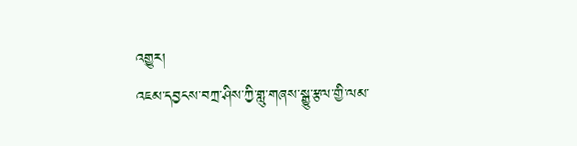འགྱུར།
འཇམ་དབྱངས་བཀྲ་ཤིས་ཀྱི་གླུ་གཞས་སྒྱུ་རྩལ་གྱི་ལམ་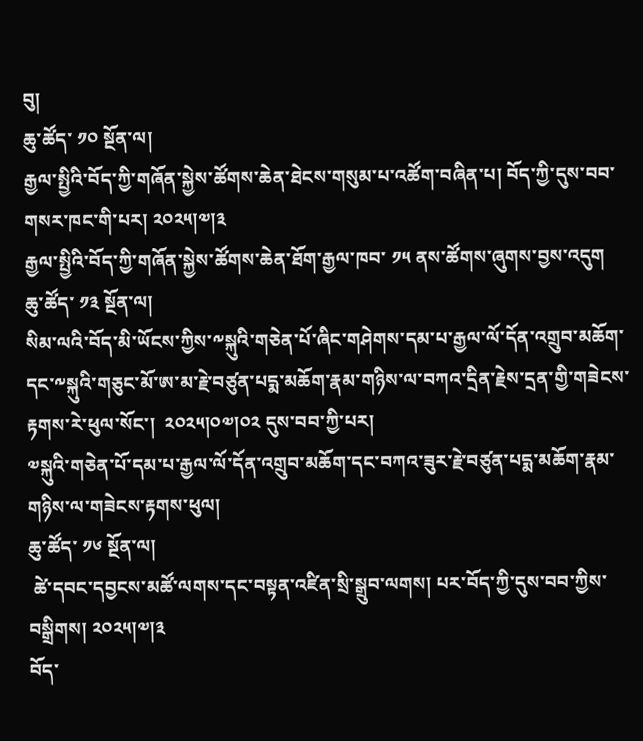བུ།
ཆུ་ཚོད་ ༡༠ སྔོན་ལ།
རྒྱལ་སྤྱིའི་བོད་ཀྱི་གཞོན་སྐྱེས་ཚོགས་ཆེན་ཐེངས་གསུམ་པ་འཚོག་བཞིན་པ། བོད་ཀྱི་དུས་བབ་གསར་ཁང་གི་པར། ༢༠༢༥།༧།༣
རྒྱལ་སྤྱིའི་བོད་ཀྱི་གཞོན་སྐྱེས་ཚོགས་ཆེན་ཐོག་རྒྱལ་ཁབ་ ༡༥ ནས་ཚོགས་ཞུགས་བྱས་འདུག
ཆུ་ཚོད་ ༡༣ སྔོན་ལ།
སིམ་ལའི་བོད་མི་ཡོངས་ཀྱིས་༸སྐུའི་གཅེན་པོ་ཞིང་གཤེགས་དམ་པ་རྒྱལ་ལོ་དོན་འགྲུབ་མཆོག་དང་༸སྐུའི་གཅུང་མོ་ཨ་མ་རྗེ་བཙུན་པདྨ་མཆོག་རྣམ་གཉིས་ལ་བཀའ་དྲིན་རྗེས་དྲན་གྱི་གཟེངས་རྟགས་རེ་ཕུལ་སོང་།  ༢༠༢༥།༠༧།༠༢ དུས་བབ་ཀྱི་པར།
༧སྐུའི་གཅེན་པོ་དམ་པ་རྒྱལ་ལོ་དོན་འགྲུབ་མཆོག་དང་བཀའ་ཟུར་རྗེ་བཙུན་པདྨ་མཆོག་རྣམ་གཉིས་ལ་གཟེངས་རྟགས་ཕུལ།
ཆུ་ཚོད་ ༡༦ སྔོན་ལ།
 ཚེ་དབང་དབྱངས་མཚོ་ལགས་དང་བསྟན་འཛིན་སྲི་སྒྲུབ་ལགས། པར་བོད་ཀྱི་དུས་བབ་ཀྱིས་བསྒྲིགས། ༢༠༢༥།༧།༣
བོད་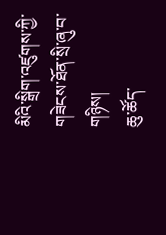མིའི་སྒྲིག་འཛུགས་ཀྱི་གཟེངས་ཐོན་སྲི་ཞུ་བ་གཉིས།
ཆུ་ཚོད་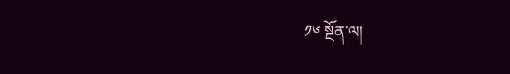༡༦ སྔོན་ལ།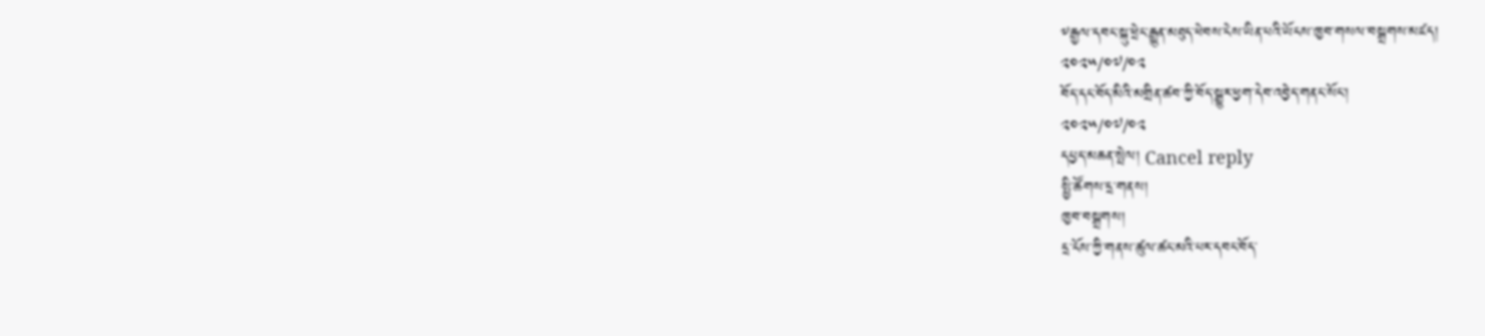༸རྒྱལ་དབང་སྐུ་ཕྲེང་རྒྱུན་མཐུད་ཕེབས་ངེས་ཡིན་པའི་ཡོངས་ཁྱབ་གསལ་བསྒྲགས་མཛད།
༢༠༢༥/༠༧/༠༢
བོད་དང་བོད་མིའི་མགྲིན་ཚབ་ཀྱི་བོད་སྒྱུར་ཕྱག་དེབ་འབྱེད་གནང་སོང་།
༢༠༢༥/༠༧/༠༢
དཔྱད་མཆན་སྤེལ། Cancel reply
སྤྱི་ཚོགས་དྲ་གནས།
ཁྱབ་བསྒྲགས།
དྲ་ངོས་ཀྱི་གནས་ཚུལ་ཚང་མའི་པར་དབང་བོད་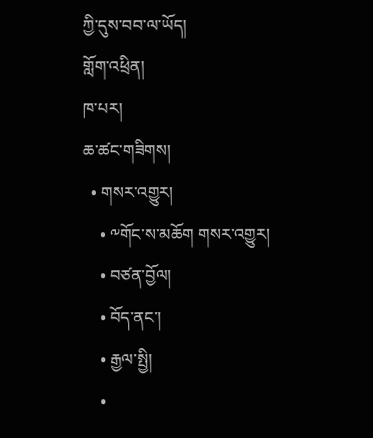ཀྱི་དུས་བབ་ལ་ཡོད།
གློག་འཕྲིན།
ཁ་པར།
ཆ་ཚང་གཟིགས།
  • གསར་འགྱུར།
    • ༸གོང་ས་མཆོག གསར་འགྱུར།
    • བཙན་བྱོལ།
    • བོད་ནང་།
    • རྒྱལ་སྤྱི།
    •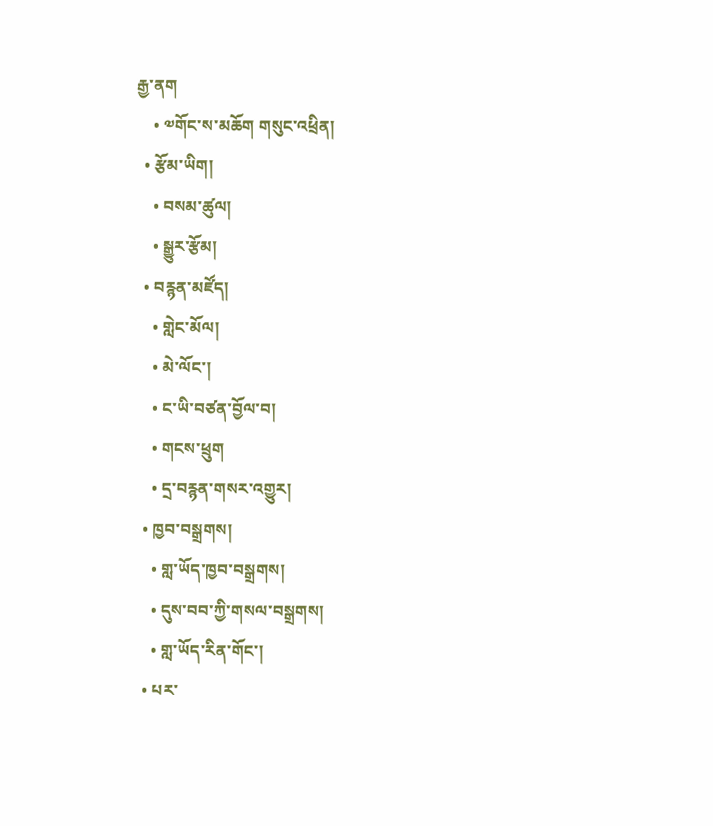རྒྱ་ནག
    • ༧གོང་ས་མཆོག གསུང་འཕྲིན།
  • རྩོམ་ཡིག།
    • བསམ་ཚུལ།
    • སྒྱུར་རྩོམ།
  • བརྙན་མཛོད།
    • གླེང་མོལ།
    • མེ་ལོང་།
    • ང་ཡི་བཙན་བྱོལ་བ།
    • གངས་ཕྲུག
    • དྲ་བརྙན་གསར་འགྱུར།
  • ཁྱབ་བསྒྲགས།
    • གླ་ཡོད་ཁྱབ་བསྒྲགས།
    • དུས་བབ་ཀྱི་གསལ་བསྒྲགས།
    • གླ་ཡོད་རིན་གོང་།
  • པར་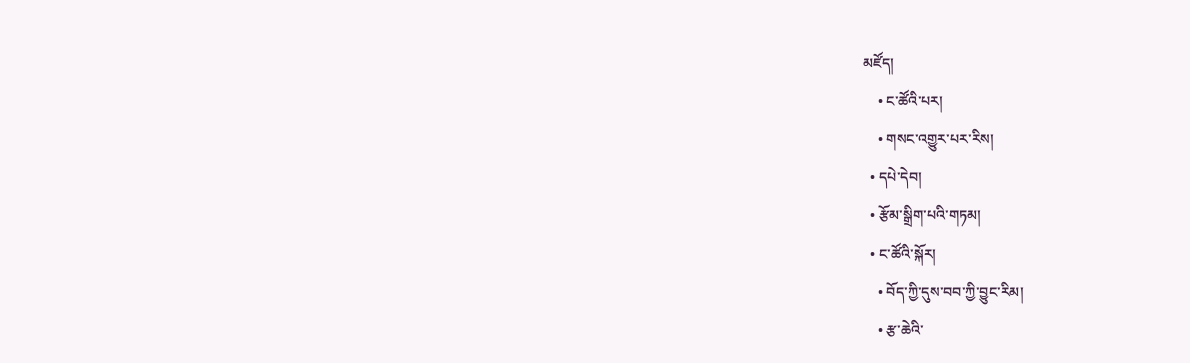མཛོད།
    • ང་ཚོའི་པར།
    • གསང་འགྱུར་པར་རིས།
  • དཔེ་དེབ།
  • རྩོམ་སྒྲིག་པའི་གཏམ།
  • ང་ཚོའི་སྐོར།
    • བོད་ཀྱི་དུས་བབ་ཀྱི་བྱུང་རིམ།
    • རྩ་ཆེའི་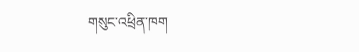གསུང་འཕྲིན་ཁག